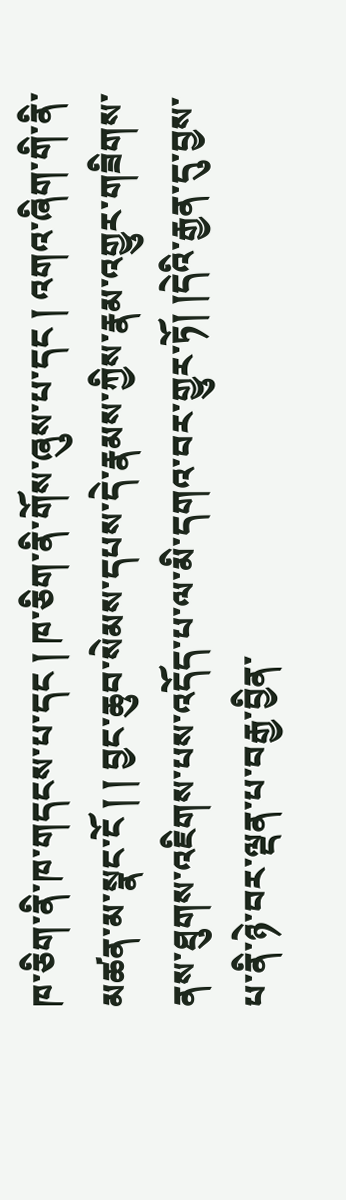ཁ་ཅིག་ནི་ཁ་གདངས་པ་དང ། ཁ་ཅིག་ནི་གོས་ཞུས་པ་དང ། འགའ་ཞིག་གི་ནི་མཚན་མ་སྣང་ངོ ། ། བྱང་ཆུབ་སེམས་དཔས་དེ་རྣམས་ཀྱིས་རྣམ་འགྱུར་གཟིགས་ནས་ཐུགས་འཇིགས་པས་འདོད་པ་ལ་མི་དགའ་བར་གྱུར་ཏོ། །དེའི་རྒྱན་དུ་བྱས་པ་ནི་ཉེ་བར་ལྡན་པ་བརྒྱ་བྱིན་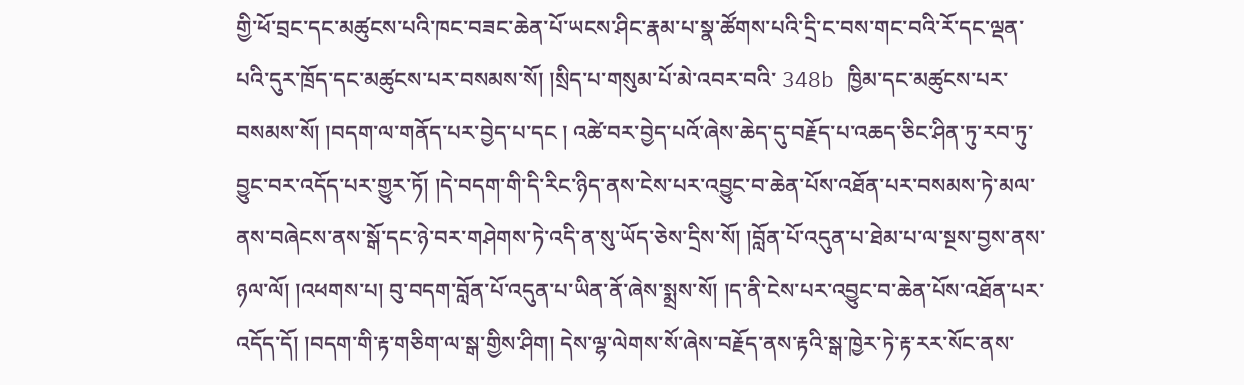གྱི་ཕོ་བྲང་དང་མཚུངས་པའི་ཁང་བཟང་ཆེན་པོ་ཡངས་ཤིང་རྣམ་པ་སྣ་ཚོགས་པའི་དྲི་ང་བས་གང་བའི་རོ་དང་ལྡན་པའི་དུར་ཁྲོད་དང་མཚུངས་པར་བསམས་སོ། །སྲིད་པ་གསུམ་པོ་མེ་འབར་བའི་ 348b ཁྱིམ་དང་མཚུངས་པར་བསམས་སོ། །བདག་ལ་གནོད་པར་བྱེད་པ་དང ། འཚེ་བར་བྱེད་པའོ་ཞེས་ཆེད་དུ་བརྗོད་པ་འཆད་ཅིང་ཤིན་ཏུ་རབ་ཏུ་བྱུང་བར་འདོད་པར་གྱུར་ཏོ། །དེ་བདག་གི་དི་རིང་ཉིད་ནས་ངེས་པར་འབྱུང་བ་ཆེན་པོས་འཐོན་པར་བསམས་ཏེ་མལ་ནས་བཞེངས་ནས་སྒོ་དང་ཉེ་བར་གཤེགས་ཏེ་འདི་ན་སུ་ཡོད་ཅེས་དྲིས་སོ། །བློན་པོ་འདུན་པ་ཐེམ་པ་ལ་སྔས་བྱས་ནས་ཉལ་ལོ། །འཕགས་པ། བུ་བདག་བློན་པོ་འདུན་པ་ཡིན་ནོ་ཞེས་སྨྲས་སོ། །ད་ནི་ངེས་པར་འབྱུང་བ་ཆེན་པོས་འཐོན་པར་འདོད་དོ། །བདག་གི་རྟ་གཅིག་ལ་སྒ་གྱིས་ཤིག། དེས་ལྷ་ལེགས་སོ་ཞེས་བརྗོད་ནས་རྟའི་སྒ་ཁྱེར་ཏེ་རྟ་རར་སོང་ནས་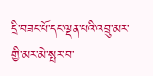དྲི་བཟང་པོ་དང་ལྡན་པའི་འབྲུ་མར་གྱི་མར་མེ་སྤར་བ་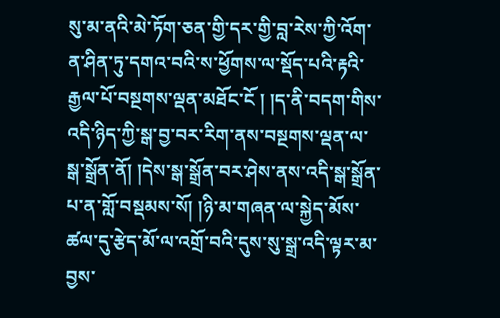སུ་མ་ནའི་མེ་ཏོག་ཅན་གྱི་དར་གྱི་བླ་རེས་ཀྱི་འོག་ན་ཤིན་ཏུ་དགའ་བའི་ས་ཕྱོགས་ལ་སྡོད་པའི་རྟའི་རྒྱལ་པོ་བསྔགས་ལྡན་མཐོང་ངོ ། །ད་ནི་བདག་གིས་འདི་ཉིད་ཀྱི་སྒ་བྱ་བར་རིག་ནས་བསྔགས་ལྡན་ལ་སྒ་སྒྲོན་ནོ། །དེས་སྒ་སྒྲོན་བར་ཤེས་ནས་འདི་སྒ་སྒྲོན་པ་ན་གློ་བསྡམས་སོ། །ཉི་མ་གཞན་ལ་སྐྱེད་མོས་ཚལ་དུ་རྩེད་མོ་ལ་འགྲོ་བའི་དུས་སུ་སྒྲ་འདི་ལྟར་མ་བྱས་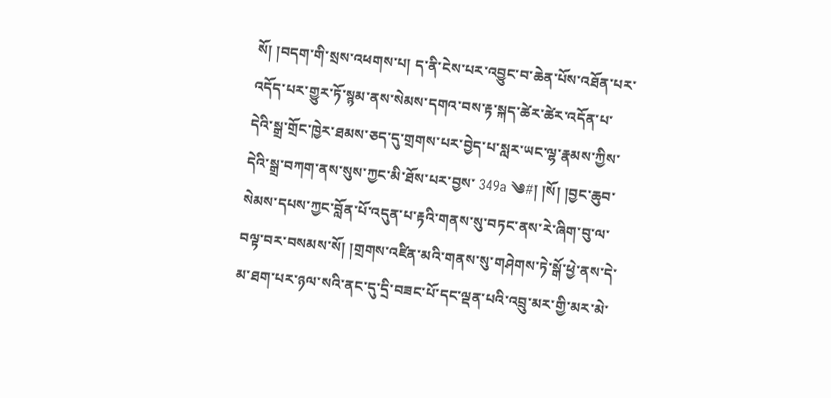སོ། །བདག་གི་སྲས་འཕགས་པ། ད་ནི་ངེས་པར་འབྱུང་བ་ཆེན་པོས་འཐོན་པར་འདོད་པར་གྱུར་ཏོ་སྙམ་ནས་སེམས་དགའ་བས་རྟ་སྐད་ཚེར་ཚེར་འདོན་པ་དེའི་སྒྲ་གྲོང་ཁྱེར་ཐམས་ཅད་དུ་གྲགས་པར་བྱེད་པ་སླར་ཡང་ལྷ་རྣམས་ཀྱིས་དེའི་སྒྲ་བཀག་ནས་སུས་ཀྱང་མི་ཐོས་པར་བྱས་ 349a ༄#། །སོ། །བྱང་ཆུབ་སེམས་དཔས་ཀྱང་བློན་པོ་འདུན་པ་རྟའི་གནས་སུ་བཏང་ནས་རེ་ཞིག་བུ་ལ་བལྟ་བར་བསམས་སོ། །གྲགས་འཛིན་མའི་གནས་སུ་གཤེགས་ཏེ་སྒོ་ཕྱེ་ནས་དེ་མ་ཐག་པར་ཉལ་སའི་ནང་དུ་དྲི་བཟང་པོ་དང་ལྡན་པའི་འབྲུ་མར་གྱི་མར་མེ་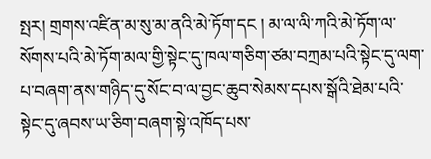སྤར། གྲགས་འཛིན་མ་སུ་མ་ནའི་མེ་ཏོག་དང ། མ་ལ་ལི་ཀའི་མེ་ཏོག་ལ་སོགས་པའི་མེ་ཏོག་མལ་གྱི་སྟེང་དུ་ཁལ་གཅིག་ཙམ་བཀྲམ་པའི་སྟེང་དུ་ལག་པ་བཞག་ནས་གཉིད་དུ་སོང་བ་ལ་བྱང་ཆུབ་སེམས་དཔས་སྒོའི་ཐེམ་པའི་སྟེང་དུ་ཞབས་ཡ་ཅིག་བཞག་སྟེ་འཁོད་པས་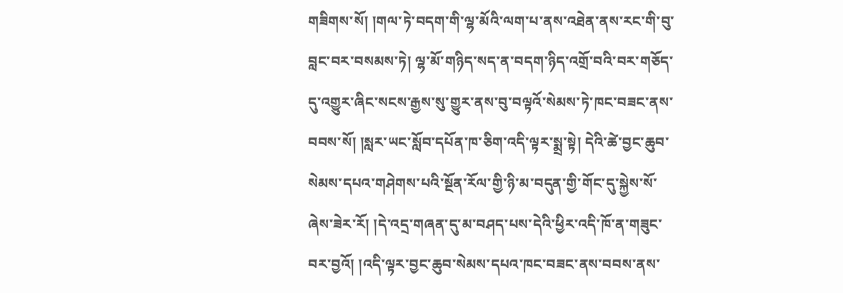གཟིགས་སོ། །གལ་ཏེ་བདག་གི་ལྷ་མོའི་ལག་པ་ནས་འཐེན་ནས་རང་གི་བུ་བླང་བར་བསམས་ཏེ། ལྷ་མོ་གཉིད་སད་ན་བདག་ཉིད་འགྲོ་བའི་བར་གཅོད་དུ་འགྱུར་ཞིང་སངས་རྒྱས་སུ་གྱུར་ནས་བུ་བལྟའོ་སེམས་ཏེ་ཁང་བཟང་ནས་བབས་སོ། །སླར་ཡང་སློབ་དཔོན་ཁ་ཅིག་འདི་ལྟར་སྨྲ་སྟེ། དེའི་ཚེ་བྱང་ཆུབ་སེམས་དཔའ་གཤེགས་པའི་སྔོན་རོལ་གྱི་ཉི་མ་བདུན་གྱི་གོང་དུ་སྐྱེས་སོ་ཞེས་ཟེར་རོ། །དེ་འདྲ་གཞན་དུ་མ་བཤད་པས་དེའི་ཕྱིར་འདི་ཁོ་ན་གཟུང་བར་བྱའོ། །འདི་ལྟར་བྱང་ཆུབ་སེམས་དཔའ་ཁང་བཟང་ནས་བབས་ནས་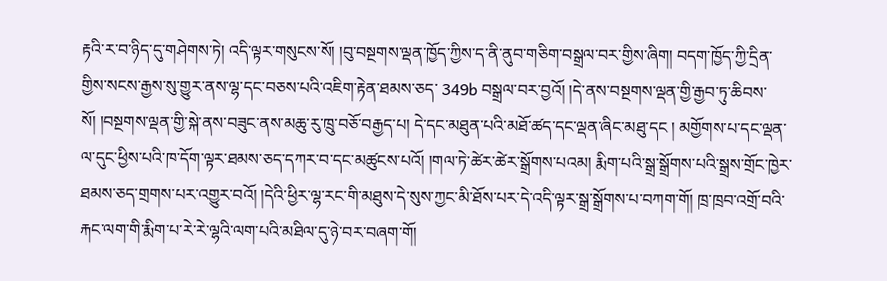རྟའི་ར་བ་ཉིད་དུ་གཤེགས་ཏེ། འདི་ལྟར་གསུངས་སོ། །བུ་བསྔགས་ལྡན་ཁྱོད་ཀྱིས་ད་ནི་ནུབ་གཅིག་བསྒྲལ་བར་གྱིས་ཞིག། བདག་ཁྱོད་ཀྱི་དྲིན་གྱིས་སངས་རྒྱས་སུ་གྱུར་ནས་ལྷ་དང་བཅས་པའི་འཇིག་རྟེན་ཐམས་ཅད་ 349b བསྒྲལ་བར་བྱའོ། །དེ་ནས་བསྔགས་ལྡན་གྱི་རྒྱབ་ཏུ་ཆིབས་སོ། །བསྔགས་ལྡན་གྱི་སྐེ་ནས་བཟུང་ནས་མཆུ་རུ་ཁྲུ་བཅོ་བརྒྱད་པ། དེ་དང་མཐུན་པའི་མཐོ་ཚད་དང་ལྡན་ཞིང་མཐུ་དང ། མགྱོགས་པ་དང་ལྡན་ལ་དུང་ཕྱིས་པའི་ཁ་དོག་ལྟར་ཐམས་ཅད་དཀར་བ་དང་མཚུངས་པའོ། །གལ་ཏེ་ཚེར་ཚེར་སྒྲོགས་པའམ། རྨིག་པའི་སྒྲ་སྒྲོགས་པའི་སྒྲས་གྲོང་ཁྱེར་ཐམས་ཅད་གྲགས་པར་འགྱུར་བའོ། །དེའི་ཕྱིར་ལྷ་རང་གི་མཐུས་དེ་སུས་ཀྱང་མི་ཐོས་པར་དེ་འདི་ལྟར་སྒྲ་སྒྲོགས་པ་བཀག་གོ། ཁྲ་ཁྲབ་འགྲོ་བའི་རྐང་ལག་གི་རྨིག་པ་རེ་རེ་ལྷའི་ལག་པའི་མཐིལ་དུ་ཉེ་བར་བཞག་གོ།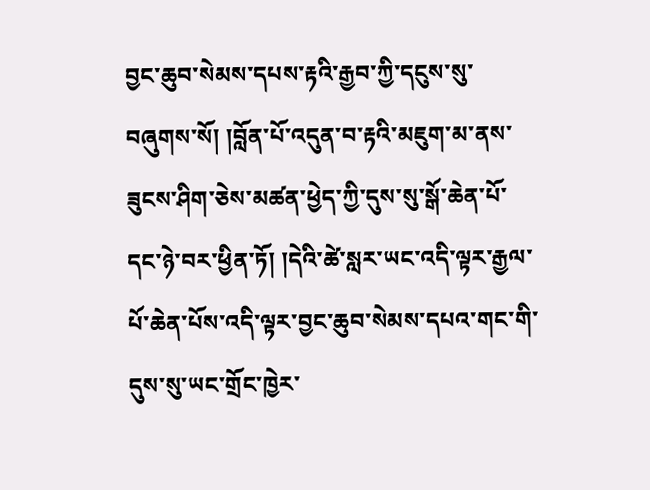བྱང་ཆུབ་སེམས་དཔས་རྟའི་རྒྱབ་ཀྱི་དངུས་སུ་བཞུགས་སོ། །བློན་པོ་འདུན་བ་རྟའི་མཇུག་མ་ནས་ཟུངས་ཤིག་ཅེས་མཚན་ཕྱེད་ཀྱི་དུས་སུ་སྒོ་ཆེན་པོ་དང་ཉེ་བར་ཕྱིན་ཏོ། །དེའི་ཚེ་སླར་ཡང་འདི་ལྟར་རྒྱལ་པོ་ཆེན་པོས་འདི་ལྟར་བྱང་ཆུབ་སེམས་དཔའ་གང་གི་དུས་སུ་ཡང་གྲོང་ཁྱེར་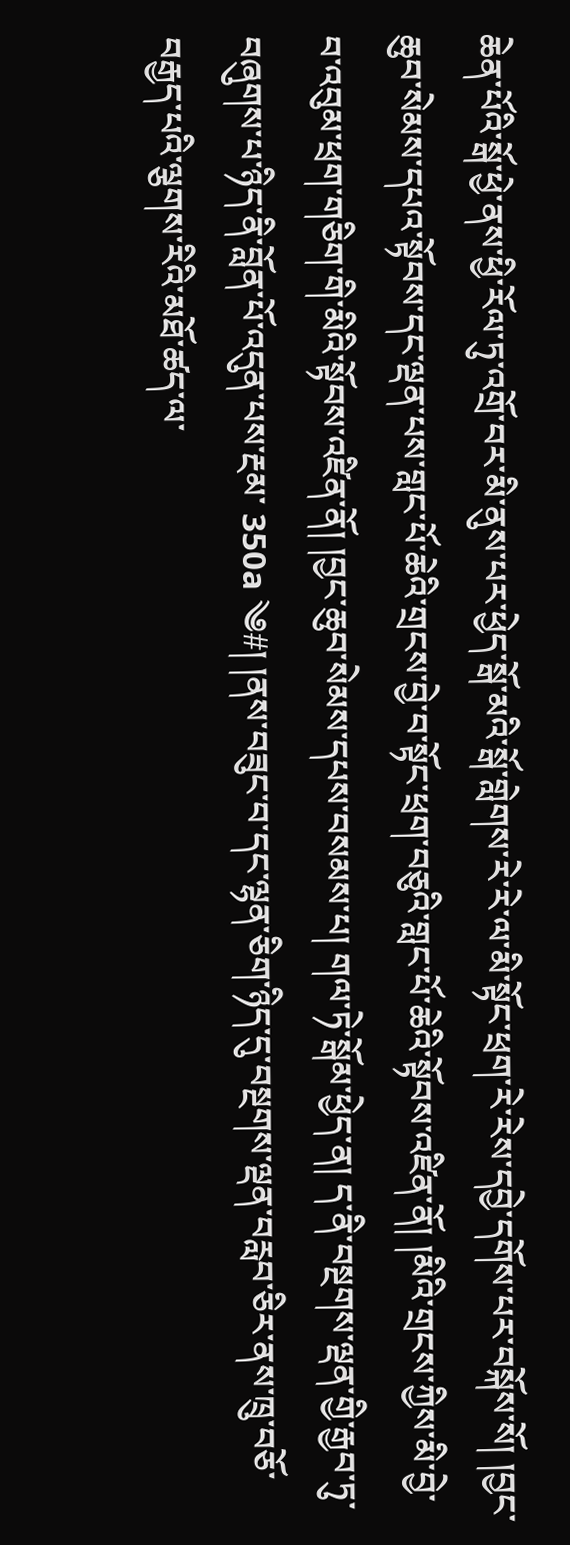ཆེན་པོའི་སྒོ་ཕྱེ་ནས་ཕྱི་རོལ་ཏུ་འགྲོ་བར་མི་ནུས་པར་ཕྱེད་སྒོ་མའི་སྒོ་གླེགས་རེ་རེ་ལ་མི་སྟོང་ཕྲག་རེ་རེས་དབྱེ་དགོས་པར་བསྐོས་སོ། །བྱང་ཆུབ་སེམས་དཔའ་སྟོབས་དང་ལྡན་པས་གླང་པོ་ཆེའི་གྲངས་བྱེ་བ་སྟོང་ཕྲག་བཅུའི་གླང་པོ་ཆེའི་སྟོབས་འཛིན་ནོ། །མིའི་གྲངས་ཀྱིས་མི་བྱེ་བ་འབུམ་ཕྲག་གཅིག་གི་མིའི་སྟོབས་འཛིན་ནོ། །བྱང་ཆུབ་སེམས་དཔས་བསམས་པ། གལ་ཏེ་སྒོམ་ཕྱེད་ན། ད་ནི་བསྔགས་ལྡན་གྱི་རྒྱབ་ཏུ་བཞུགས་པ་ཉིད་ནི་བློན་པོ་འདུན་པས་རྔམ་ 350a ༄#། །ནས་བཟུང་བ་དང་ལྷན་ཅིག་ཉིད་དུ་བསྔགས་ལྡན་བརླབ་ཅིར་ནས་ཁྲུ་བཅོ་བརྒྱད་པའི་ལྕགས་རིའི་མཐོ་ཚད་ལ་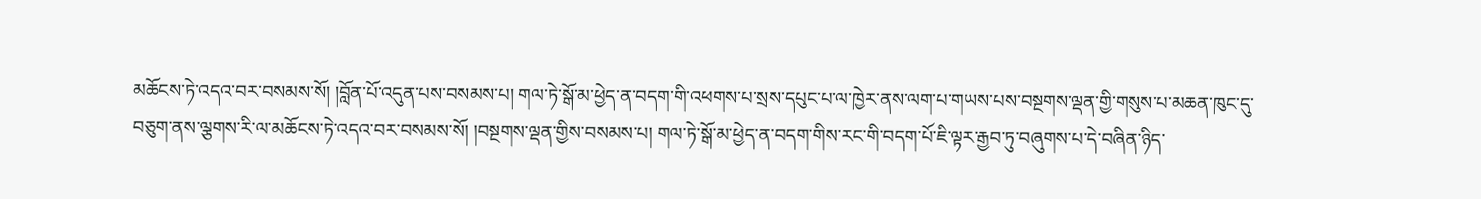མཆོངས་ཏེ་འདའ་བར་བསམས་སོ། །བློན་པོ་འདུན་པས་བསམས་པ། གལ་ཏེ་སྒོ་མ་ཕྱེད་ན་བདག་གི་འཕགས་པ་སྲས་དཔུང་པ་ལ་ཁྱེར་ནས་ལག་པ་གཡས་པས་བསྔགས་ལྡན་གྱི་གསུས་པ་མཆན་ཁུང་དུ་བཅུག་ནས་ལྕགས་རི་ལ་མཆོངས་ཏེ་འདའ་བར་བསམས་སོ། །བསྔགས་ལྡན་གྱིས་བསམས་པ། གལ་ཏེ་སྒོ་མ་ཕྱེད་ན་བདག་གིས་རང་གི་བདག་པོ་ཇི་ལྟར་རྒྱབ་ཏུ་བཞུགས་པ་དེ་བཞིན་ཉིད་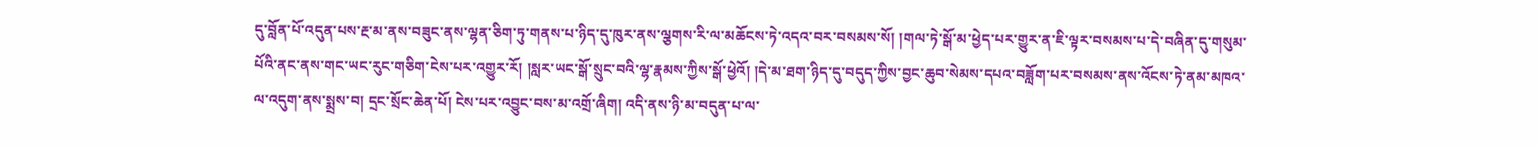དུ་བློན་པོ་འདུན་པས་རྔ་མ་ནས་བཟུང་ནས་ལྷན་ཅིག་ཏུ་གནས་པ་ཉིད་དུ་ཁུར་ནས་ལྕགས་རི་ལ་མཆོངས་ཏེ་འདའ་བར་བསམས་སོ། །གལ་ཏེ་སྒོ་མ་ཕྱེད་པར་གྱུར་ན་ཇི་ལྟར་བསམས་པ་དེ་བཞིན་དུ་གསུམ་པོའི་ནང་ནས་གང་ཡང་རུང་གཅིག་ངེས་པར་འགྱུར་རོ། །སླར་ཡང་སྒོ་སྲུང་བའི་ལྷ་རྣམས་ཀྱིས་སྒོ་ཕྱེའོ། །དེ་མ་ཐག་ཉིད་དུ་བདུད་ཀྱིས་བྱང་ཆུབ་སེམས་དཔའ་བཟློག་པར་བསམས་ནས་འོངས་ཏེ་ནམ་མཁའ་ལ་འདུག་ནས་སྨྲས་བ། དྲང་སྲོང་ཆེན་པོ། ངེས་པར་འབྱུང་བས་མ་འགྲོ་ཞིག། འདི་ནས་ཉི་མ་བདུན་པ་ལ་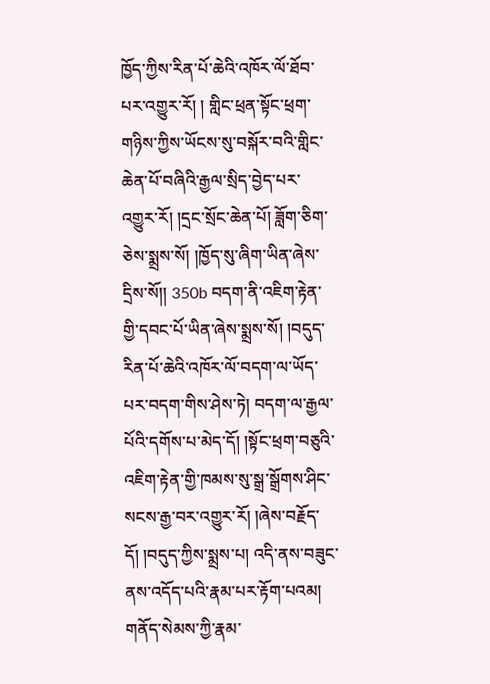ཁྱོད་ཀྱིས་རིན་པོ་ཆེའི་འཁོར་ལོ་ཐོབ་པར་འགྱུར་རོ། ། གླིང་ཕྲན་སྟོང་ཕྲག་གཉིས་ཀྱིས་ཡོངས་སུ་བསྐོར་བའི་གླིང་ཆེན་པོ་བཞིའི་རྒྱལ་སྲིད་བྱེད་པར་འགྱུར་རོ། །དྲང་སྲོང་ཆེན་པོ། ཟློག་ཅིག་ཅེས་སྨྲས་སོ། །ཁྱོད་སུ་ཞིག་ཡིན་ཞེས་དྲིས་སོ།། 350b བདག་ནི་འཇིག་རྟེན་གྱི་དབང་པོ་ཡིན་ཞེས་སྨྲས་སོ། །བདུད་རིན་པོ་ཆེའི་འཁོར་ལོ་བདག་ལ་ཡོད་པར་བདག་གིས་ཤེས་ཏེ། བདག་ལ་རྒྱལ་པོའི་དགོས་པ་མེད་དོ། །སྟོང་ཕྲག་བཅུའི་འཇིག་རྟེན་གྱི་ཁམས་སུ་སྒྲ་སྒྲོགས་ཤིང་སངས་རྒྱ་བར་འགྱུར་རོ། །ཞེས་བརྗོད་དོ། །བདུད་ཀྱིས་སྨྲས་པ། འདི་ནས་བཟུང་ནས་འདོད་པའི་རྣམ་པར་རྟོག་པའམ། གནོད་སེམས་ཀྱི་རྣམ་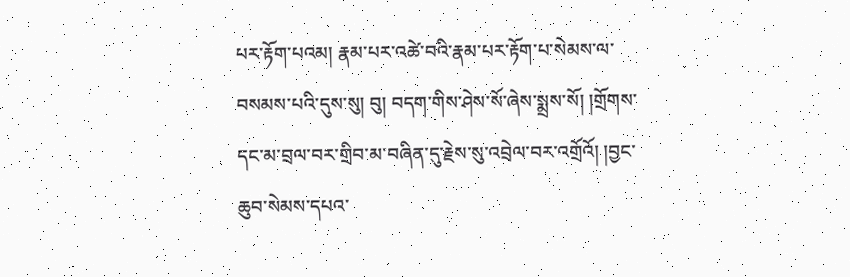པར་རྟོག་པའམ། རྣམ་པར་འཚེ་བའི་རྣམ་པར་རྟོག་པ་སེམས་ལ་བསམས་པའི་དུས་སུ། བུ། བདག་གིས་ཤེས་སོ་ཞེས་སྨྲས་སོ། །གྲོགས་དང་མ་བྲལ་བར་གྲིབ་མ་བཞིན་དུ་རྗེས་སུ་འབྲེལ་བར་འགྲོའོ། །བྱང་ཆུབ་སེམས་དཔའ་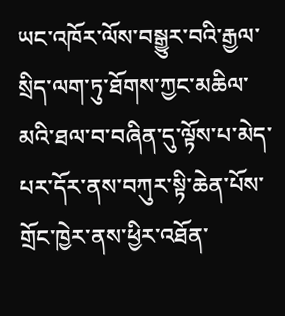ཡང་འཁོར་ལོས་བསྒྱུར་བའི་རྒྱལ་སྲིད་ལག་ཏུ་ཐོགས་ཀྱང་མཆིལ་མའི་ཐལ་བ་བཞིན་དུ་ལྟོས་པ་མེད་པར་དོར་ནས་བཀུར་སྟི་ཆེན་པོས་གྲོང་ཁྱེར་ནས་ཕྱིར་འཐོན་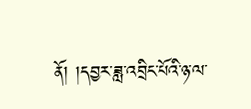ནོ། །དབྱར་ཟླ་འབྲིང་པོའི་ཉ་ལ་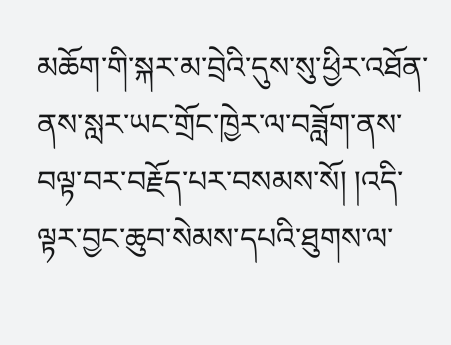མཆོག་གི་སྐར་མ་བྲེའི་དུས་སུ་ཕྱིར་འཐོན་ནས་སླར་ཡང་གྲོང་ཁྱེར་ལ་བཟློག་ནས་བལྟ་བར་བརྗོད་པར་བསམས་སོ། །འདི་ལྟར་བྱང་ཆུབ་སེམས་དཔའི་ཐུགས་ལ་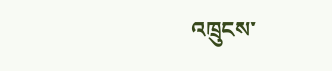འཁྲུངས་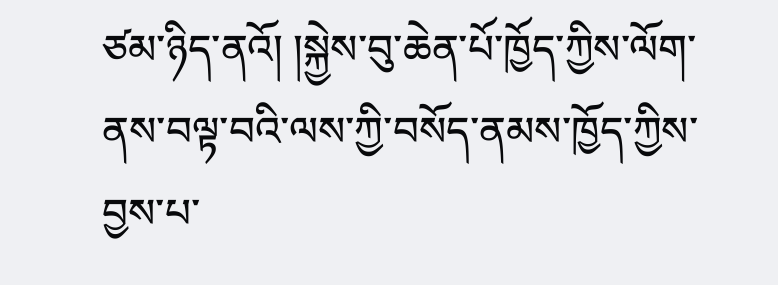ཙམ་ཉིད་ནའོ། །སྐྱེས་བུ་ཆེན་པོ་ཁྱོད་ཀྱིས་ལོག་ནས་བལྟ་བའི་ལས་ཀྱི་བསོད་ནམས་ཁྱོད་ཀྱིས་བྱས་པ་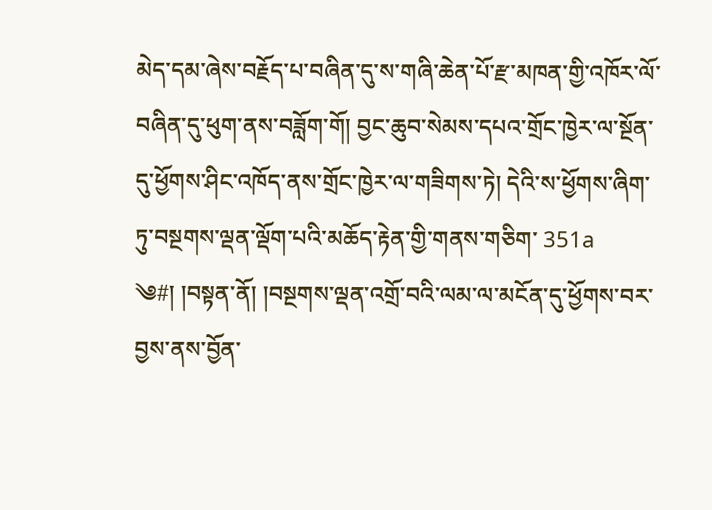མེད་དམ་ཞེས་བརྗོད་པ་བཞིན་དུ་ས་གཞི་ཆེན་པོ་རྫ་མཁན་གྱི་འཁོར་ལོ་བཞིན་དུ་ཕུག་ནས་བཟློག་གོ། བྱང་ཆུབ་སེམས་དཔའ་གྲོང་ཁྱེར་ལ་སྔོན་དུ་ཕྱོགས་ཤིང་འཁོད་ནས་གྲོང་ཁྱེར་ལ་གཟིགས་ཏེ། དེའི་ས་ཕྱོགས་ཞིག་ཏུ་བསྔགས་ལྡན་ལྡོག་པའི་མཆོད་རྟེན་གྱི་གནས་གཅིག་ 351a ༄#། །བསྟན་ནོ། །བསྔགས་ལྡན་འགྲོ་བའི་ལམ་ལ་མངོན་དུ་ཕྱོགས་བར་བྱས་ནས་བྱོན་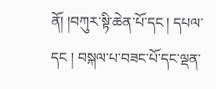ནོ། །བཀུར་སྟི་ཆེན་པོ་དང ། དཔལ་དང ། བསྐལ་པ་བཟང་པོ་དང་ལྡན་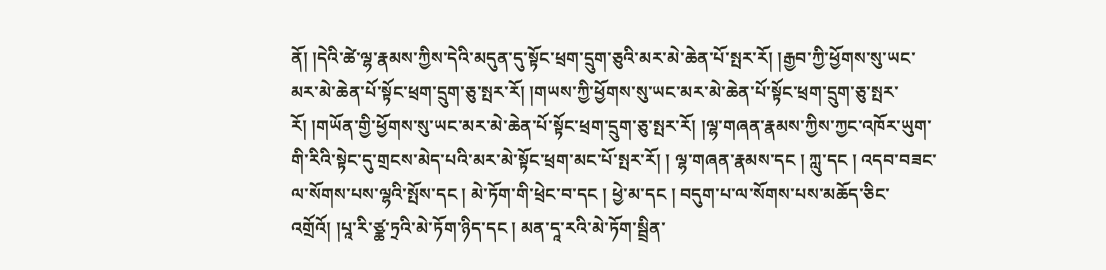ནོ། །དེའི་ཚེ་ལྷ་རྣམས་ཀྱིས་དེའི་མདུན་དུ་སྟོང་ཕྲག་དྲུག་ཅུའི་མར་མེ་ཆེན་པོ་སྤར་རོ། །རྒྱབ་ཀྱི་ཕྱོགས་སུ་ཡང་མར་མེ་ཆེན་པོ་སྟོང་ཕྲག་དྲུག་ཅུ་སྤར་རོ། །གཡས་ཀྱི་ཕྱོགས་སུ་ཡང་མར་མེ་ཆེན་པོ་སྟོང་ཕྲག་དྲུག་ཅུ་སྤར་རོ། །གཡོན་གྱི་ཕྱོགས་སུ་ཡང་མར་མེ་ཆེན་པོ་སྟོང་ཕྲག་དྲུག་ཅུ་སྤར་རོ། །ལྷ་གཞན་རྣམས་ཀྱིས་ཀྱང་འཁོར་ཡུག་གི་རིའི་སྟེང་དུ་གྲངས་མེད་པའི་མར་མེ་སྟོང་ཕྲག་མང་པོ་སྤར་རོ། ། ལྷ་གཞན་རྣམས་དང ། ཀླུ་དང ། འདབ་བཟང་ལ་སོགས་པས་ལྷའི་སྤོས་དང ། མེ་ཏོག་གི་ཕྲེང་བ་དང ། ཕྱེ་མ་དང ། བདུག་པ་ལ་སོགས་པས་མཆོད་ཅིང་འགྲོའོ། །པཱ་རི་ཙྪ་ཏྲའི་མེ་ཏོག་ཉིད་དང ། མན་དཱ་རའི་མེ་ཏོག་སྦྲིན་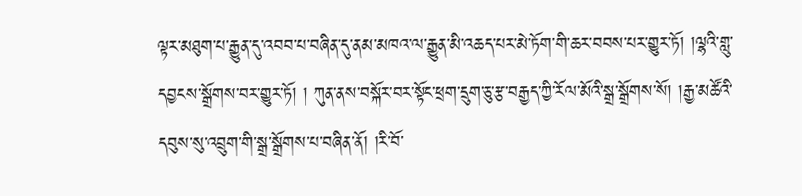ལྟར་མཐུག་པ་རྒྱུན་དུ་འབབ་པ་བཞིན་དུ་ནམ་མཁའ་ལ་རྒྱུན་མི་འཆད་པར་མེ་ཏོག་གི་ཆར་བབས་པར་གྱུར་ཏོ། །ལྷའི་གླུ་དབྱངས་སྒྲོགས་བར་གྱུར་ཏོ། ། ཀུན་ནས་བསྐོར་བར་སྟོང་ཕྲག་དྲུག་ཅུ་རྩ་བརྒྱད་ཀྱི་རོལ་མོའི་སྒྲ་སྒྲོགས་སོ། །རྒྱ་མཚོའི་དབུས་སུ་འབྲུག་གི་སྒྲ་སྒྲོགས་པ་བཞིན་ནོ། །རི་བོ་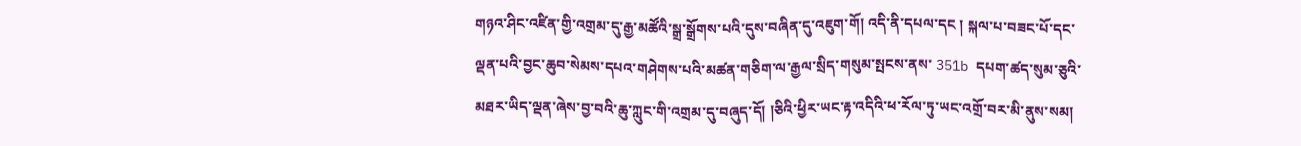གཉའ་ཤིང་འཛིན་གྱི་འགྲམ་དུ་རྒྱ་མཚོའི་སྒྲ་སྒྲོགས་པའི་དུས་བཞིན་དུ་འཇུག་གོ། འདི་ནི་དཔལ་དང ། སྐལ་པ་བཟང་པོ་དང་ལྡན་པའི་བྱང་ཆུབ་སེམས་དཔའ་གཤེགས་པའི་མཚན་གཅིག་ལ་རྒྱལ་སྲིད་གསུམ་སྤངས་ནས་ 351b དཔག་ཚད་སུམ་ཅུའི་མཐར་ཡིད་ལྡན་ཞེས་བྱ་བའི་ཆུ་ཀླུང་གི་འགྲམ་དུ་བཞུད་དོ། །ཅིའི་ཕྱིར་ཡང་རྟ་འདིའི་ཕ་རོལ་ཏུ་ཡང་འགྲོ་བར་མི་ནུས་སམ།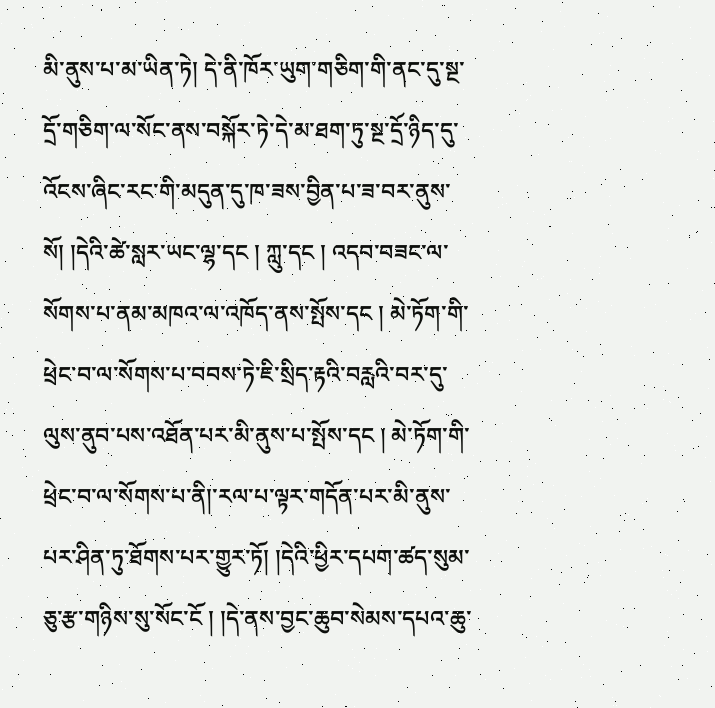མི་ནུས་པ་མ་ཡིན་ཏེ། དེ་ནི་ཁོར་ཡུག་གཅིག་གི་ནང་དུ་སྔ་དྲོ་གཅིག་ལ་སོང་ནས་བསྐོར་ཏེ་དེ་མ་ཐག་ཏུ་སྔ་དྲོ་ཉིད་དུ་འོངས་ཞིང་རང་གི་མདུན་དུ་ཁ་ཟས་བྱིན་པ་ཟ་བར་ནུས་སོ། །དེའི་ཚེ་སླར་ཡང་ལྷ་དང ། ཀླུ་དང ། འདབ་བཟང་ལ་སོགས་པ་ནམ་མཁའ་ལ་འཁོད་ནས་སྤོས་དང ། མེ་ཏོག་གི་ཕྲེང་བ་ལ་སོགས་པ་བབས་ཏེ་ཇི་སྲིད་རྟའི་བརླའི་བར་དུ་ལུས་ནུབ་པས་འཐོན་པར་མི་ནུས་པ་སྤོས་དང ། མེ་ཏོག་གི་ཕྲེང་བ་ལ་སོགས་པ་ནི།་རལ་པ་ལྟར་གདོན་པར་མི་ནུས་པར་ཤིན་ཏུ་ཐོགས་པར་གྱུར་ཏོ། །དེའི་ཕྱིར་དཔག་ཚད་སུམ་ཅུ་རྩ་གཉིས་སུ་སོང་ངོ ། །དེ་ནས་བྱང་ཆུབ་སེམས་དཔའ་ཆུ་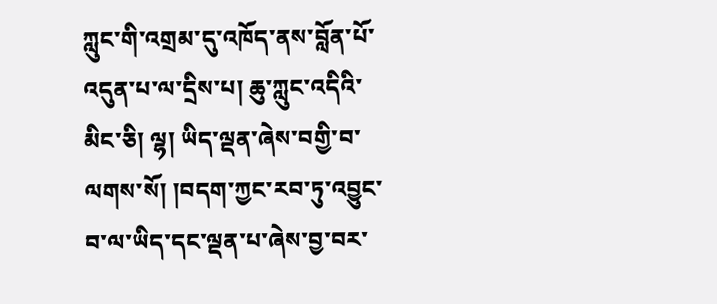ཀླུང་གི་འགྲམ་དུ་འཁོད་ནས་བློན་པོ་འདུན་པ་ལ་དྲིས་པ། ཆུ་ཀླུང་འདིའི་མིང་ཅི། ལྷ། ཡིད་ལྡན་ཞེས་བགྱི་བ་ལགས་སོ། །བདག་ཀྱང་རབ་ཏུ་འབྱུང་བ་ལ་ཡིད་དང་ལྡན་པ་ཞེས་བྱ་བར་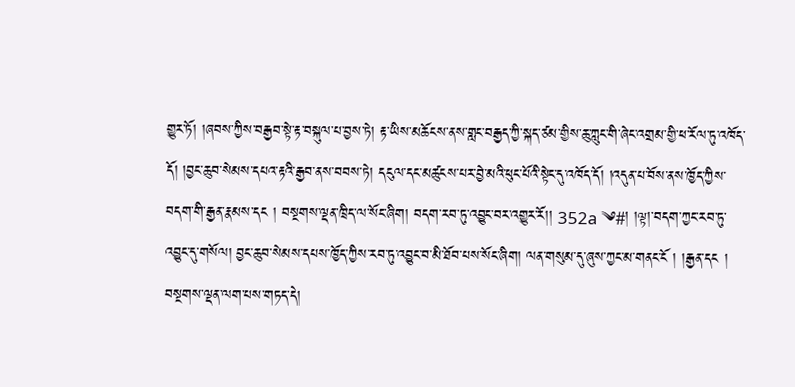གྱུར་ཏོ། །ཞབས་ཀྱིས་བརྒྱབ་སྟེ་རྟ་བསྐུལ་པ་བྱས་ཏེ། རྟ་ཡིས་མཆོངས་ནས་གླང་བརྒྱད་ཀྱི་སྐད་ཙམ་གྱིས་ཆུ་ཀླུང་གི་ཞེང་འགྲམ་གྱི་ཕ་རོལ་ཏུ་འཁོད་དོ། །བྱང་ཆུབ་སེམས་དཔའ་རྟའི་རྒྱབ་ནས་བབས་ཏེ། དངུལ་དང་མཚུངས་པར་བྱེ་མའི་ཕུང་པོའི་སྟེང་དུ་འཁོད་དོ། །འདུན་པ་བོས་ནས་ཁྱོད་ཀྱིས་བདག་གི་རྒྱན་རྣམས་དང ། བསྔགས་ལྡན་ཁྲིད་ལ་སོང་ཞིག། བདག་རབ་ཏུ་འབྱུང་བར་འགྱུར་རོ།། 352a ༄#། །ལྟ།་བདག་ཀྱང་རབ་ཏུ་འབྱུང་དུ་གསོལ། བྱང་ཆུབ་སེམས་དཔས་ཁྱོད་ཀྱིས་རབ་ཏུ་འབྱུང་བ་མི་ཐོབ་པས་སོང་ཞིག། ལན་གསུམ་དུ་ཞུས་ཀྱང་མ་གནང་ངོ ། །རྒྱན་དང ། བསྔགས་ལྡན་ལག་པས་གཏད་དེ།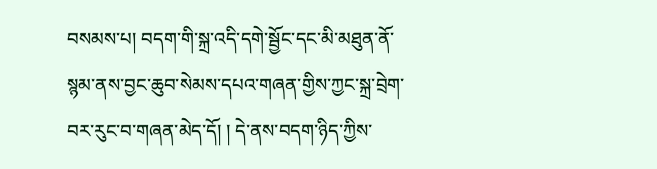བསམས་པ། བདག་གི་སྐྲ་འདི་དགེ་སྦྱོང་དང་མི་མཐུན་ནོ་སྙམ་ནས་བྱང་ཆུབ་སེམས་དཔའ་གཞན་གྱིས་ཀྱང་སྐྲ་བྲེག་བར་རུང་བ་གཞན་མེད་དོ། ། དེ་ནས་བདག་ཉིད་ཀྱིས་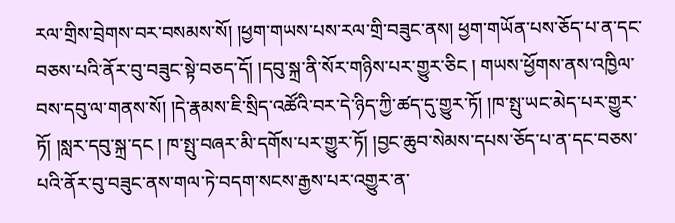རལ་གྲིས་བྲེགས་བར་བསམས་སོ། །ཕྱག་གཡས་པས་རལ་གྲི་བཟུང་ནས། ཕྱག་གཡོན་པས་ཅོད་པ་ན་དང་བཅས་པའི་ནོར་བུ་བཟུང་སྟེ་བཅད་དོ། །དབུ་སྐྲ་ནི་སོར་གཉིས་པར་གྱུར་ཅིང ། གཡས་ཕྱོགས་ནས་འཁྱིལ་བས་དབུ་ལ་གནས་སོ། །དེ་རྣམས་ཇི་སྲིད་འཚོའི་བར་དེ་ཉིད་ཀྱི་ཚད་དུ་གྱུར་ཏོ། །ཁ་སྤུ་ཡང་མེད་པར་གྱུར་ཏོ། །སླར་དབུ་སྐྲ་དང ། ཁ་སྤུ་བཞར་མི་དགོས་པར་གྱུར་ཏོ། །བྱང་ཆུབ་སེམས་དཔས་ཅོད་པ་ན་དང་བཅས་པའི་ནོར་བུ་བཟུང་ནས་གལ་ཏེ་བདག་སངས་རྒྱས་པར་འགྱུར་ན་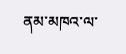ནམ་མཁའ་ལ་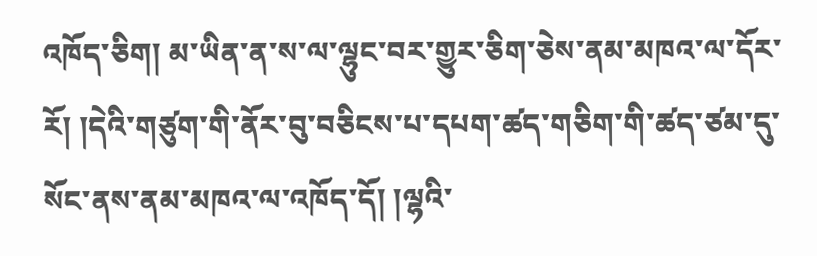འཁོད་ཅིག། མ་ཡིན་ན་ས་ལ་ལྷུང་བར་གྱུར་ཅིག་ཅེས་ནམ་མཁའ་ལ་དོར་རོ། །དེའི་གཙུག་གི་ནོར་བུ་བཅིངས་པ་དཔག་ཚད་གཅིག་གི་ཚད་ཙམ་དུ་སོང་ནས་ནམ་མཁའ་ལ་འཁོད་དོ། །ལྷའི་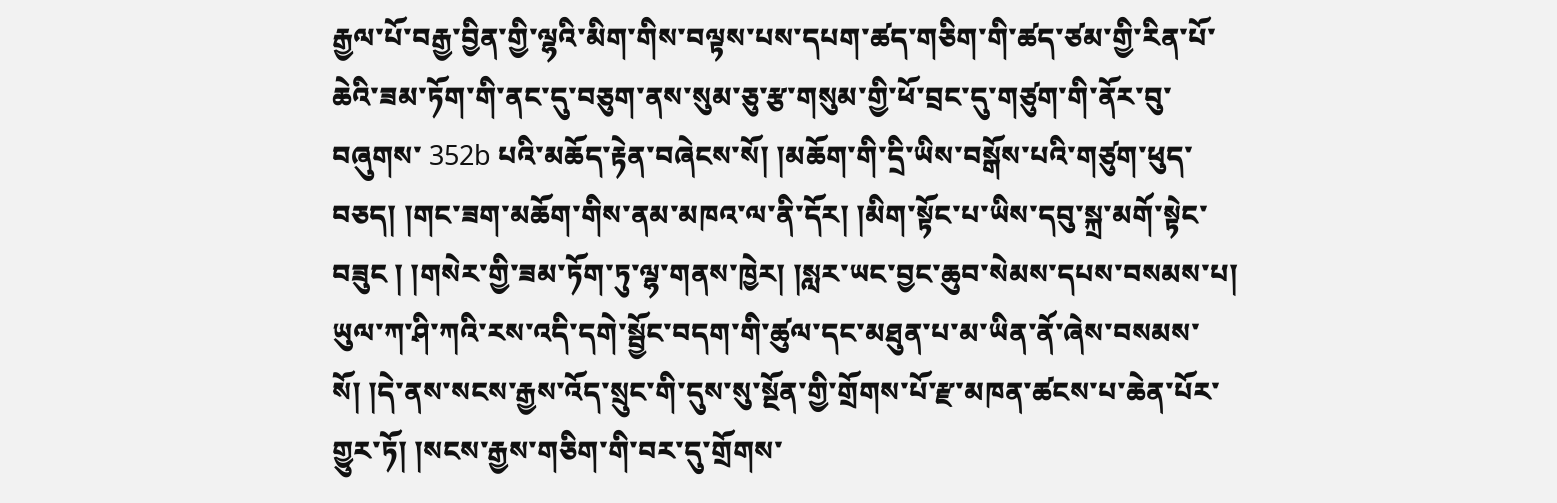རྒྱལ་པོ་བརྒྱ་བྱིན་གྱི་ལྷའི་མིག་གིས་བལྟས་པས་དཔག་ཚད་གཅིག་གི་ཚད་ཙམ་གྱི་རིན་པོ་ཆེའི་ཟམ་ཏོག་གི་ནང་དུ་བཅུག་ནས་སུམ་ཅུ་རྩ་གསུམ་གྱི་ཕོ་བྲང་དུ་གཙུག་གི་ནོར་བུ་བཞུགས་ 352b པའི་མཆོད་རྟེན་བཞེངས་སོ། །མཆོག་གི་དྲི་ཡིས་བསྒོས་པའི་གཙུག་ཕུད་བཅད། །གང་ཟག་མཆོག་གིས་ནམ་མཁའ་ལ་ནི་དོར། །མིག་སྟོང་པ་ཡིས་དབུ་སྐྲ་མགོ་སྟེང་བཟུང ། །གསེར་གྱི་ཟམ་ཏོག་ཏུ་ལྷ་གནས་ཁྱེར། །སླར་ཡང་བྱང་ཆུབ་སེམས་དཔས་བསམས་པ། ཡུལ་ཀ་ཤི་ཀའི་རས་འདི་དགེ་སྦྱོང་བདག་གི་ཚུལ་དང་མཐུན་པ་མ་ཡིན་ནོ་ཞེས་བསམས་སོ། །དེ་ནས་སངས་རྒྱས་འོད་སྲུང་གི་དུས་སུ་སྔོན་གྱི་གྲོགས་པོ་རྫ་མཁན་ཚངས་པ་ཆེན་པོར་གྱུར་ཏོ། །སངས་རྒྱས་གཅིག་གི་བར་དུ་གྲོགས་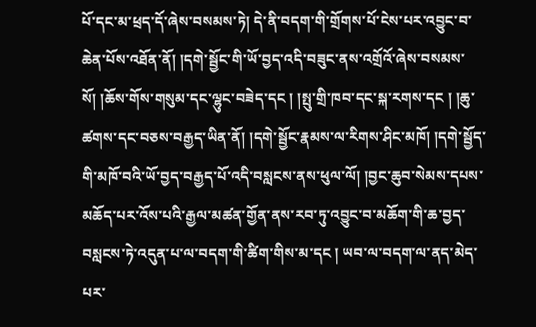པོ་དང་མ་ཕྲད་དོ་ཞེས་བསམས་ཏེ། དེ་ནི་བདག་གི་གྲོགས་པོ་ངེས་པར་འབྱུང་བ་ཆེན་པོས་འཐོན་ནོ། །དགེ་སྦྱོང་གི་ཡོ་བྱད་འདི་བཟུང་ནས་འགྲོའོ་ཞེས་བསམས་སོ། །ཆོས་གོས་གསུམ་དང་ལྷུང་བཟེད་དང ། །སྤུ་གྲི་ཁབ་དང་སྐ་རགས་དང ། །ཆུ་ཚགས་དང་བཅས་བརྒྱད་ཡིན་ནོ། །དགེ་སྦྱོང་རྣམས་ལ་རིགས་ཤིང་མཁོ། །དགེ་སྦྱོད་གི་མཁོ་བའི་ཡོ་བྱད་བརྒྱད་པོ་འདི་བསླངས་ནས་ཕུལ་ལོ། །བྱང་ཆུབ་སེམས་དཔས་མཆོད་པར་འོས་པའི་རྒྱལ་མཚན་གྱོན་ནས་རབ་ཏུ་འབྱུང་བ་མཆོག་གི་ཆ་བྱད་བསླངས་ཏེ་འདུན་པ་ལ་བདག་གི་ཚིག་གིས་མ་དང ། ཡབ་ལ་བདག་ལ་ནད་མེད་པར་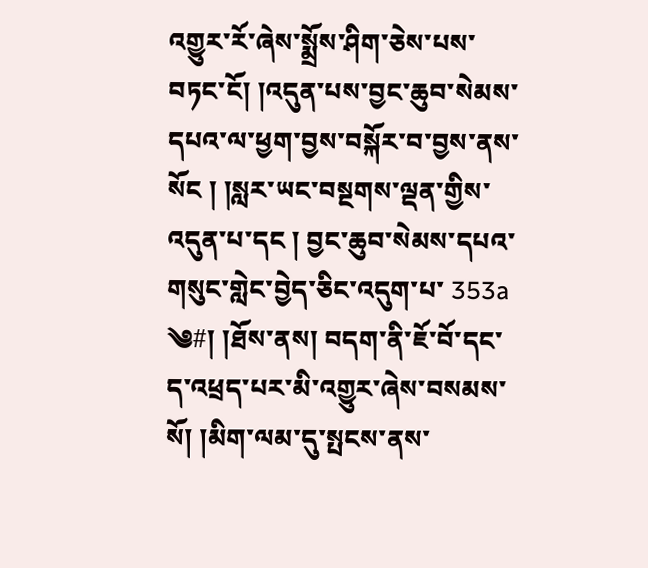འགྱུར་རོ་ཞེས་སྨྲོས་ཤིག་ཅེས་པས་བཏང་ངོ། །འདུན་པས་བྱང་ཆུབ་སེམས་དཔའ་ལ་ཕྱག་བྱས་བསྐོར་བ་བྱས་ནས་སོང ། །སླར་ཡང་བསྔགས་ལྡན་གྱིས་འདུན་པ་དང ། བྱང་ཆུབ་སེམས་དཔའ་གསུང་གླེང་བྱེད་ཅིང་འདུག་པ་ 353a ༄#། །ཐོས་ནས། བདག་ནི་ཇོ་བོ་དང་ད་འཕྲད་པར་མི་འགྱུར་ཞེས་བསམས་སོ། །མིག་ལམ་དུ་སྤངས་ནས་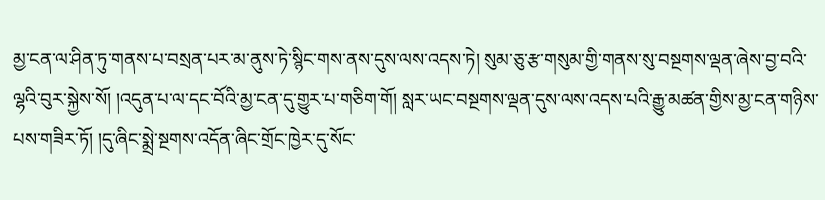མྱ་ངན་ལ་ཤིན་ཏུ་གནས་པ་བསྲན་པར་མ་ནུས་ཏེ་སྙིང་གས་ནས་དུས་ལས་འདས་ཏེ། སུམ་ཅུ་རྩ་གསུམ་གྱི་གནས་སུ་བསྔགས་ལྡན་ཞེས་བྱ་བའི་ལྷའི་བུར་སྐྱེས་སོ། །འདུན་པ་ལ་དང་བོའི་མྱ་ངན་དུ་གྱུར་པ་གཅིག་གོ། སླར་ཡང་བསྔགས་ལྡན་དུས་ལས་འདས་པའི་རྒྱུ་མཚན་གྱིས་མྱ་ངན་གཉིས་པས་གཟིར་ཏོ། །དུ་ཞིང་སྨྲེ་སྔགས་འདོན་ཞིང་གྲོང་ཁྱེར་དུ་སོང་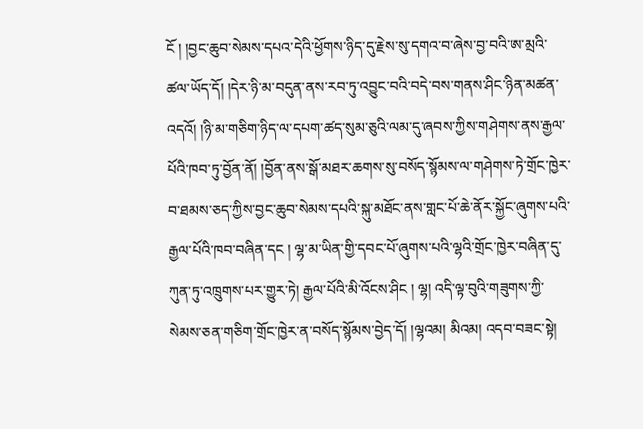ངོ ། །བྱང་ཆུབ་སེམས་དཔའ་དེའི་ཕྱོགས་ཉིད་དུ་རྗེས་སུ་དགའ་བ་ཞེས་བྱ་བའི་ཨ་མྲའི་ཚལ་ཡོད་དོ། །དེར་ཉི་མ་བདུན་ནས་རབ་ཏུ་འབྱུང་བའི་བདེ་བས་གནས་ཤིང་ཉིན་མཚན་འདའོ། །ཉི་མ་གཅིག་ཉིད་ལ་དཔག་ཚད་སུམ་ཅུའི་ལམ་དུ་ཞབས་ཀྱིས་གཤེགས་ནས་རྒྱལ་པོའི་ཁབ་ཏུ་བྱོན་ནོ། །བྱོན་ནས་སྒོ་མཐར་ཆགས་སུ་བསོད་སྙོམས་ལ་གཤེགས་ཏེ་གྲོང་ཁྱེར་བ་ཐམས་ཅད་ཀྱིས་བྱང་ཆུབ་སེམས་དཔའི་སྐུ་མཐོང་ནས་གླང་པོ་ཆེ་ནོར་སྐྱོང་ཞུགས་པའི་རྒྱལ་པོའི་ཁབ་བཞིན་དང ། ལྷ་མ་ཡིན་གྱི་དབང་པོ་ཞུགས་པའི་ལྷའི་གྲོང་ཁྱེར་བཞིན་དུ་ཀུན་ཏུ་འཁྲུགས་པར་གྱུར་ཏེ། རྒྱལ་པོའི་མི་འོངས་ཤིང ། ལྷ། འདི་ལྟ་བུའི་གཟུགས་ཀྱི་སེམས་ཅན་གཅིག་གྲོང་ཁྱེར་ན་བསོད་སྙོམས་བྱེད་དོ། །ལྷའམ། མིའམ། འདབ་བཟང་སྟེ།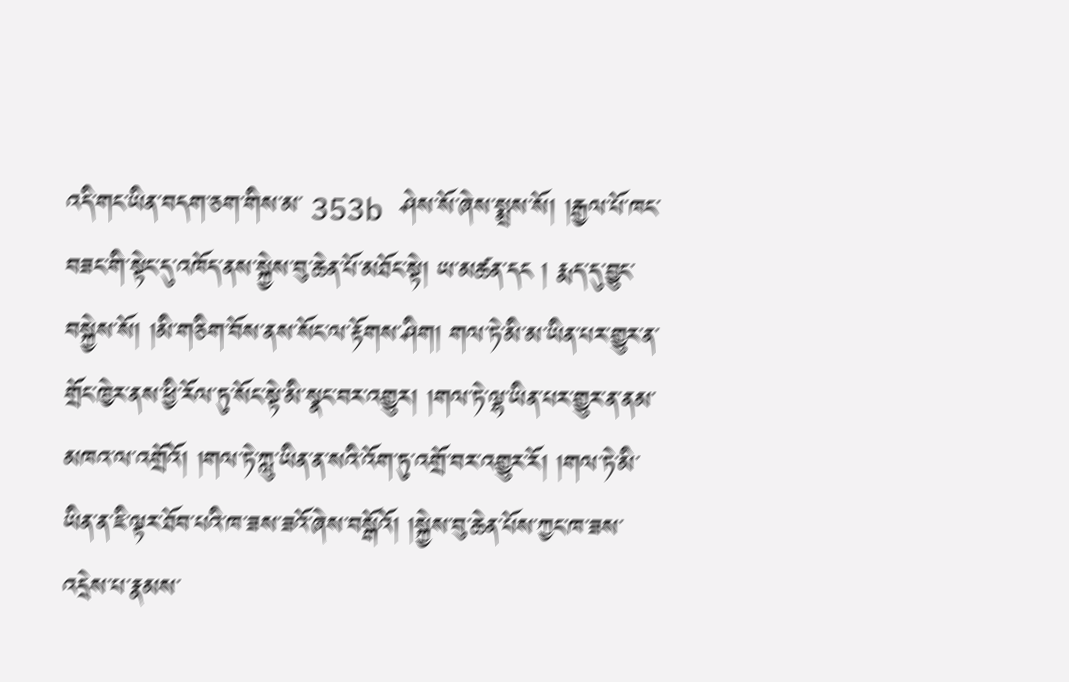འདི་གང་ཡིན་བདག་ཅག་གིས་མ་ 353b ཤེས་སོ་ཞེས་སྨྲས་སོ། །རྒྱལ་པོ་ཁང་བཟང་གི་སྟེང་དུ་འཁོད་ནས་སྐྱེས་བུ་ཆེན་པོ་མཐོང་སྟེ། ཡ་མཚན་དང ། རྨད་དུ་བྱུང་བསྐྱེས་སོ། །མི་གཅིག་བོས་ནས་སོང་ལ་རྟོགས་ཤིག། གལ་ཏེ་མི་མ་ཡིན་པར་གྱུར་ན་གྲོང་ཁྱེར་ནས་ཕྱི་རོལ་ཏུ་སོང་སྟེ་མི་སྣང་བར་འགྱུར། །གལ་ཏེ་ལྷ་ཡིན་པར་གྱུར་ན་ནམ་མཁའ་ལ་འགྲོའོ། །གལ་ཏེ་ཀླུ་ཡིན་ན་སའི་འོག་ཏུ་འགྲོ་བར་འགྱུར་རོ། །གལ་ཏེ་མི་ཡིན་ན་ཇི་ལྟར་ཐོབ་པའི་ཁ་ཟས་ཟའོ་ཞེས་བསྒོའོ། །སྐྱེས་བུ་ཆེན་པོས་ཀྱང་ཁ་ཟས་འདྲེས་པ་རྣམས་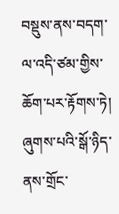བསྡུས་ནས་བདག་ལ་འདི་ཙམ་གྱིས་ཆོག་པར་རྟོགས་ཏེ། ཞུགས་པའི་སྒོ་ཉིད་ནས་གྲོང་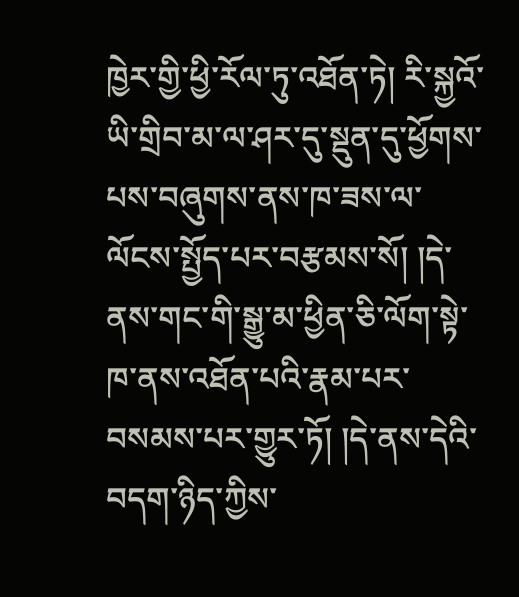ཁྱེར་གྱི་ཕྱི་རོལ་ཏུ་འཐོན་ཏེ། རི་སྐྱའོ་ཡི་གྲིབ་མ་ལ་ཤར་དུ་སྡུན་དུ་ཕྱོགས་པས་བཞུགས་ནས་ཁ་ཟས་ལ་ལོངས་སྤྱོད་པར་བརྩམས་སོ། །དེ་ནས་གང་གི་སྒྱུ་མ་ཕྱིན་ཅི་ལོག་སྟེ་ཁ་ནས་འཐོན་པའི་རྣམ་པར་བསམས་པར་གྱུར་ཏོ། །དེ་ནས་དེའི་བདག་ཉིད་ཀྱིས་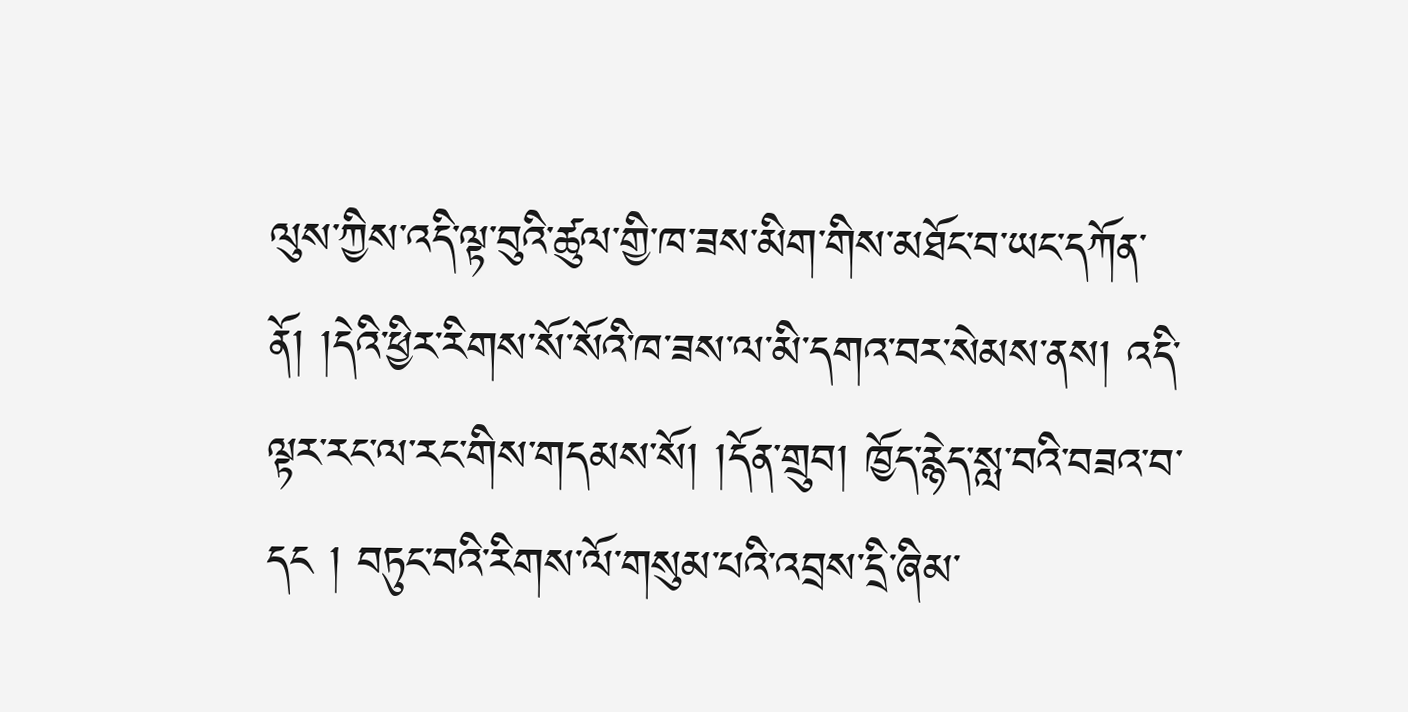ལུས་ཀྱིས་འདི་ལྟ་བུའི་ཚུལ་གྱི་ཁ་ཟས་མིག་གིས་མཐོང་བ་ཡང་དཀོན་ནོ། །དེའི་ཕྱིར་རིགས་སོ་སོའི་ཁ་ཟས་ལ་མི་དགའ་བར་སེམས་ནས། འདི་ལྟར་རང་ལ་རང་གིས་གདམས་སོ། །དོན་གྲུབ། ཁྱོད་རྙེད་སླ་བའི་བཟའ་བ་དང ། བཏུང་བའི་རིགས་ལོ་གསུམ་པའི་འབྲས་དྲི་ཞིམ་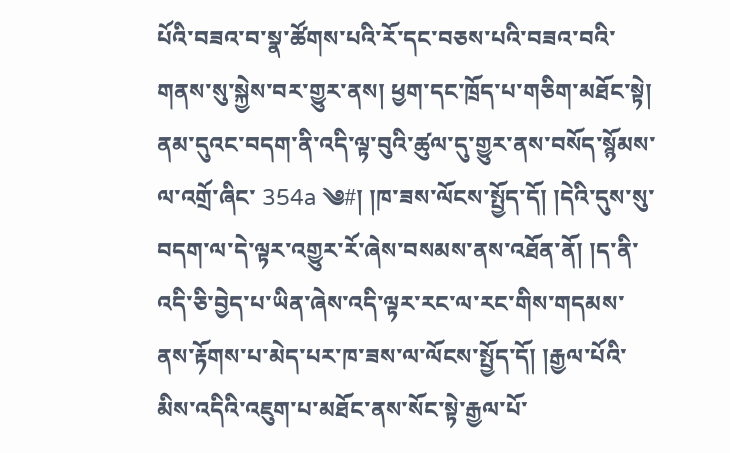པོའི་བཟའ་བ་སྣ་ཚོགས་པའི་རོ་དང་བཅས་པའི་བཟའ་བའི་གནས་སུ་སྐྱེས་བར་གྱུར་ནས། ཕྱག་དང་ཁྲོད་པ་གཅིག་མཐོང་སྟེ། ནམ་དུའང་བདག་ནི་འདི་ལྟ་བུའི་ཚུལ་དུ་གྱུར་ནས་བསོད་སྙོམས་ལ་འགྲོ་ཞིང་ 354a ༄#། །ཁ་ཟས་ལོངས་སྤྱོད་དོ། །དེའི་དུས་སུ་བདག་ལ་དེ་ལྟར་འགྱུར་རོ་ཞེས་བསམས་ནས་འཐོན་ནོ། །ད་ནི་འདི་ཅི་བྱེད་པ་ཡིན་ཞེས་འདི་ལྟར་རང་ལ་རང་གིས་གདམས་ནས་རྟོགས་པ་མེད་པར་ཁ་ཟས་ལ་ལོངས་སྤྱོད་དོ། །རྒྱལ་པོའི་མིས་འདིའི་འཇུག་པ་མཐོང་ནས་སོང་སྟེ་རྒྱལ་པོ་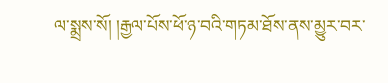ལ་སྨྲས་སོ། །རྒྱལ་པོས་ཕོ་ཉ་བའི་གཏམ་ཐོས་ནས་མྱུར་བར་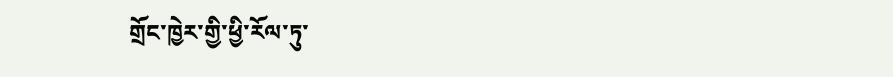གྲོང་ཁྱེར་གྱི་ཕྱི་རོལ་ཏུ་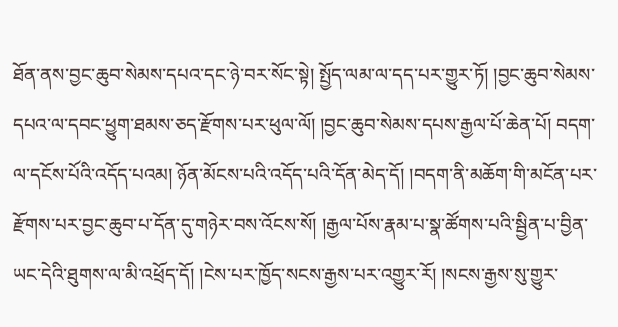ཐོན་ནས་བྱང་ཆུབ་སེམས་དཔའ་དང་ཉེ་བར་སོང་སྟེ། སྤྱོད་ལམ་ལ་དད་པར་གྱུར་ཏོ། །བྱང་ཆུབ་སེམས་དཔའ་ལ་དབང་ཕྱུག་ཐམས་ཅད་རྫོགས་པར་ཕུལ་ལོ། །བྱང་ཆུབ་སེམས་དཔས་རྒྱལ་པོ་ཆེན་པོ། བདག་ལ་དངོས་པོའི་འདོད་པའམ། ཉོན་མོངས་པའི་འདོད་པའི་དོན་མེད་དོ། །བདག་ནི་མཆོག་གི་མངོན་པར་རྫོགས་པར་བྱང་ཆུབ་པ་དོན་དུ་གཉེར་བས་འོངས་སོ། །རྒྱལ་པོས་རྣམ་པ་སྣ་ཚོགས་པའི་སྦྱིན་པ་བྱིན་ཡང་དེའི་ཐུགས་ལ་མི་འཕྲོད་དོ། །ངེས་པར་ཁྱོད་སངས་རྒྱས་པར་འགྱུར་རོ། །སངས་རྒྱས་སུ་གྱུར་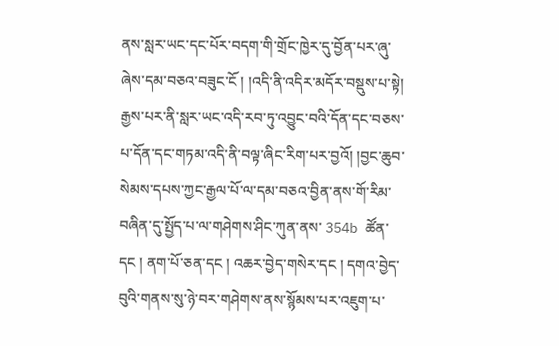ནས་སླར་ཡང་དང་པོར་བདག་གི་གྲོང་ཁྱེར་དུ་བྱོན་པར་ཞུ་ཞེས་དམ་བཅའ་བཟུང་ངོ ། །འདི་ནི་འདིར་མདོར་བསྡུས་པ་སྟེ། རྒྱས་པར་ནི་སླར་ཡང་འདི་རབ་ཏུ་འབྱུང་བའི་དོན་དང་བཅས་པ་དོན་དང་གཏམ་འདི་ནི་བལྟ་ཞིང་རིག་པར་བྱའོ། །བྱང་ཆུབ་སེམས་དཔས་ཀྱང་རྒྱལ་པོ་ལ་དམ་བཅའ་བྱིན་ནས་གོ་རིམ་བཞིན་དུ་སྤྱོད་པ་ལ་གཤེགས་ཤིང་ཀུན་ནས་ 354b ཚོན་དང ། ནག་པོ་ཅན་དང ། འཆར་བྱེད་གསེར་དང ། དགའ་བྱེད་བུའི་གནས་སུ་ཉེ་བར་གཤེགས་ནས་སྙོམས་པར་འཇུག་པ་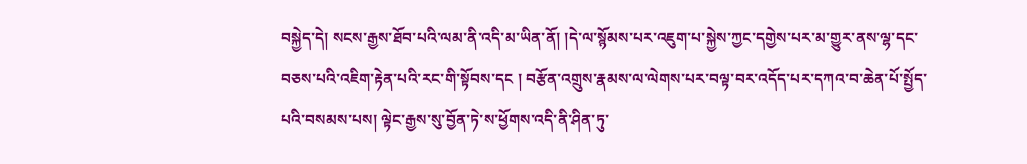བསྐྱེད་དེ། སངས་རྒྱས་ཐོབ་པའི་ལམ་ནི་འདི་མ་ཡིན་ནོ། །དེ་ལ་སྙོམས་པར་འཇུག་པ་སྐྱེས་ཀྱང་དགྱེས་པར་མ་གྱུར་ནས་ལྷ་དང་བཅས་པའི་འཇིག་རྟེན་པའི་རང་གི་སྟོབས་དང ། བརྩོན་འགྲུས་རྣམས་ལ་ལེགས་པར་བལྟ་བར་འདོད་པར་དཀའ་བ་ཆེན་པོ་སྤྱོད་པའི་བསམས་པས། ལྟེང་རྒྱས་སུ་བྱོན་ཏེ་ས་ཕྱོགས་འདི་ནི་ཤིན་ཏུ་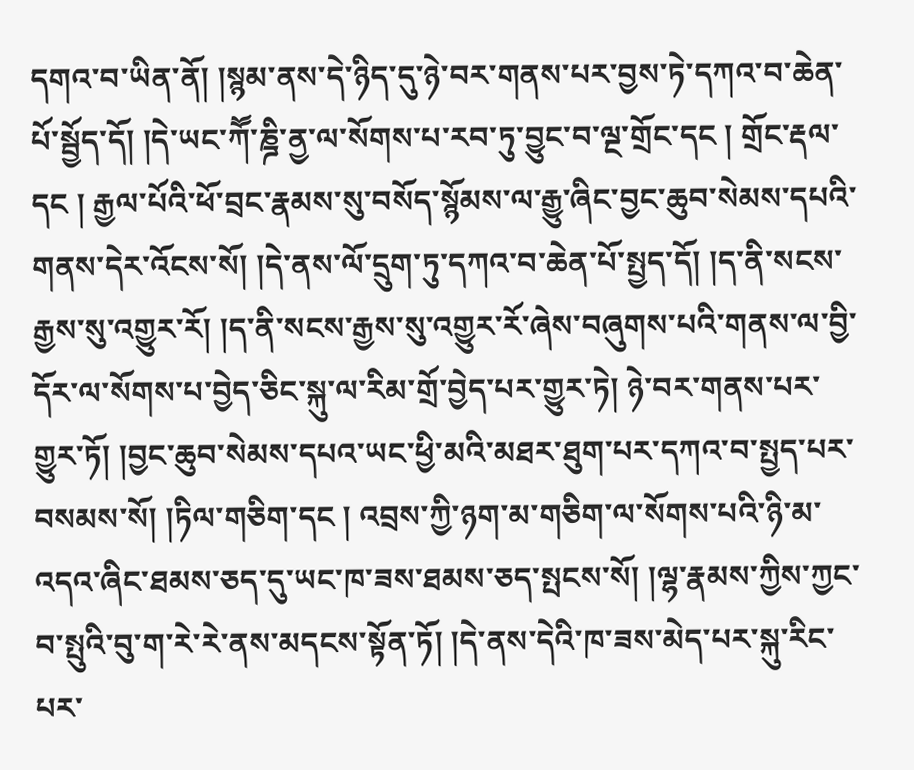དགའ་བ་ཡིན་ནོ། །སྙམ་ནས་དེ་ཉིད་དུ་ཉེ་བར་གནས་པར་བྱས་ཏེ་དཀའ་བ་ཆེན་པོ་སྦྱོད་དོ། །དེ་ཡང་ཀཽ་ཎྜི་ནྱ་ལ་སོགས་པ་རབ་ཏུ་བྱུང་བ་ལྔ་གྲོང་དང ། གྲོང་རྡལ་དང ། རྒྱལ་པོའི་ཕོ་བྲང་རྣམས་སུ་བསོད་སྙོམས་ལ་རྒྱུ་ཞིང་བྱང་ཆུབ་སེམས་དཔའི་གནས་དེར་འོངས་སོ། །དེ་ནས་ལོ་དྲུག་ཏུ་དཀའ་བ་ཆེན་པོ་སྤྱད་དོ། །ད་ནི་སངས་རྒྱས་སུ་འགྱུར་རོ། །ད་ནི་སངས་རྒྱས་སུ་འགྱུར་རོ་ཞེས་བཞུགས་པའི་གནས་ལ་བྱི་དོར་ལ་སོགས་པ་བྱེད་ཅིང་སྐུ་ལ་རིམ་གྲོ་བྱེད་པར་གྱུར་ཏེ། ཉེ་བར་གནས་པར་གྱུར་ཏོ། །བྱང་ཆུབ་སེམས་དཔའ་ཡང་ཕྱི་མའི་མཐར་ཐུག་པར་དཀའ་བ་སྤྱད་པར་བསམས་སོ། །ཏིལ་གཅིག་དང ། འབྲས་ཀྱི་ཉག་མ་གཅིག་ལ་སོགས་པའི་ཉི་མ་འདའ་ཞིང་ཐམས་ཅད་དུ་ཡང་ཁ་ཟས་ཐམས་ཅད་སྤངས་སོ། །ལྷ་རྣམས་ཀྱིས་ཀྱང་བ་སྤུའི་བུ་ག་རེ་རེ་ནས་མདངས་སྟོན་ཏོ། །དེ་ནས་དེའི་ཁ་ཟས་མེད་པར་སྐུ་རིང་པར་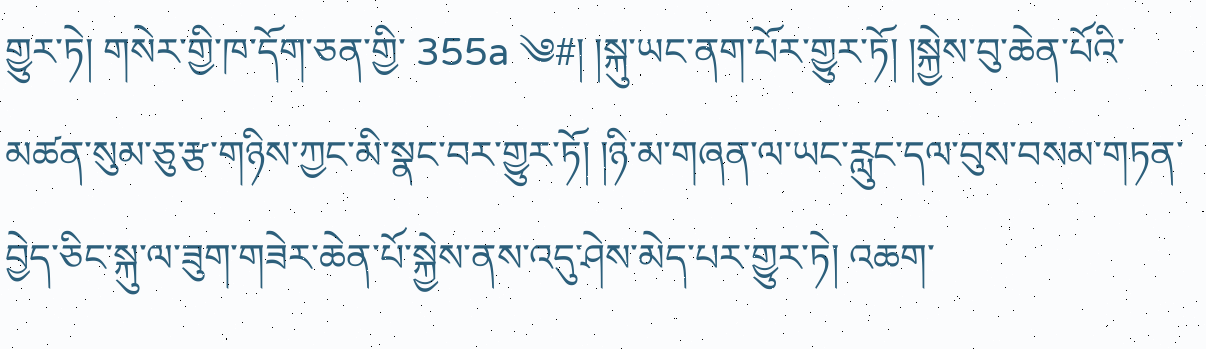གྱུར་ཏེ། གསེར་གྱི་ཁ་དོག་ཅན་གྱི་ 355a ༄#། །སྐུ་ཡང་ནག་པོར་གྱུར་ཏོ། །སྐྱེས་བུ་ཆེན་པོའི་མཚན་སུམ་ཅུ་རྩ་གཉིས་ཀྱང་མི་སྣང་བར་གྱུར་ཏོ། །ཉི་མ་གཞན་ལ་ཡང་རླུང་དལ་བུས་བསམ་གཏན་བྱེད་ཅིང་སྐུ་ལ་ཟུག་གཟེར་ཆེན་པོ་སྐྱེས་ནས་འདུ་ཤེས་མེད་པར་གྱུར་ཏེ། འཆག་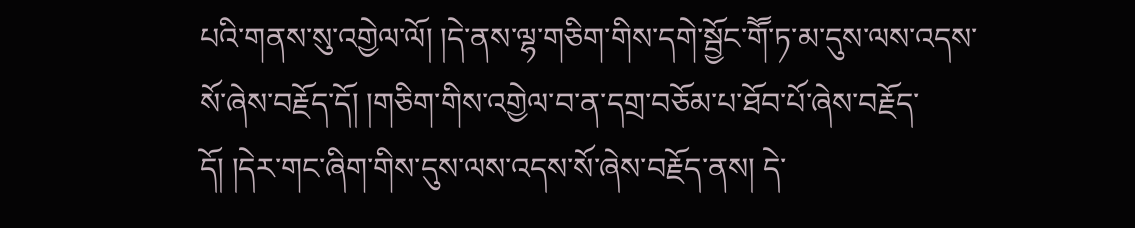པའི་གནས་སུ་འགྱེལ་ལོ། །དེ་ནས་ལྷ་གཅིག་གིས་དགེ་སྦྱོང་གཽ་ཏ་མ་དུས་ལས་འདས་སོ་ཞེས་བརྗོད་དོ། །གཅིག་གིས་འགྱེལ་བ་ན་དགྲ་བཅོམ་པ་ཐོབ་པོ་ཞེས་བརྗོད་དོ། །དེར་གང་ཞིག་གིས་དུས་ལས་འདས་སོ་ཞེས་བརྗོད་ནས། དེ་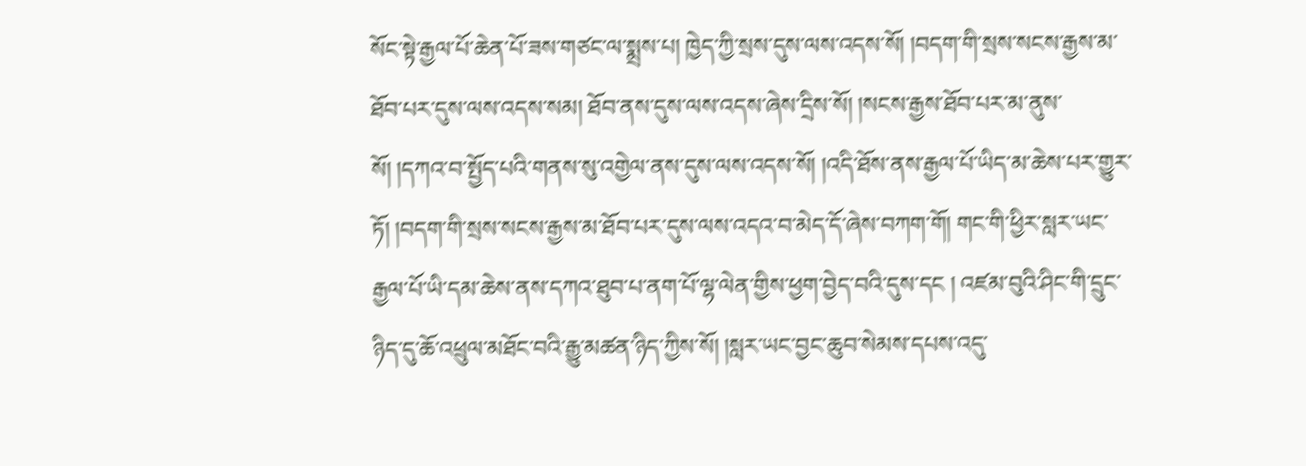སོང་སྟེ་རྒྱལ་པོ་ཆེན་པོ་ཟས་གཙང་ལ་སྨྲས་པ། ཁྱེད་ཀྱི་སྲས་དུས་ལས་འདས་སོ། །བདག་གི་སྲས་སངས་རྒྱས་མ་ཐོབ་པར་དུས་ལས་འདས་སམ། ཐོབ་ནས་དུས་ལས་འདས་ཞེས་དྲིས་སོ། །སངས་རྒྱས་ཐོབ་པར་མ་ནུས་སོ། །དཀའ་བ་སྤྱོད་པའི་གནས་སུ་འགྱེལ་ནས་དུས་ལས་འདས་སོ། །འདི་ཐོས་ནས་རྒྱལ་པོ་ཡིད་མ་ཆེས་པར་གྱུར་ཏོ། །བདག་གི་སྲས་སངས་རྒྱས་མ་ཐོབ་པར་དུས་ལས་འདའ་བ་མེད་དོ་ཞེས་བཀག་གོ། གང་གི་ཕྱིར་སླར་ཡང་རྒྱལ་པོ་ཡི་དམ་ཆེས་ནས་དཀའ་ཐུབ་པ་ནག་པོ་ལྷ་ལེན་གྱིས་ཕྱག་བྱེད་བའི་དུས་དང ། འཛམ་བུའི་ཤིང་གི་དྲུང་ཉིད་དུ་ཆོ་འཕྲུལ་མཐོང་བའི་རྒྱུ་མཚན་ཉིད་ཀྱིས་སོ། །སླར་ཡང་བྱང་ཆུབ་སེམས་དཔས་འདུ་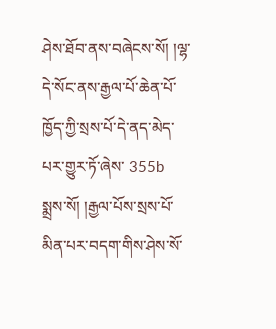ཤེས་ཐོབ་ནས་བཞེངས་སོ། །ལྷ་དེ་སོང་ནས་རྒྱལ་པོ་ཆེན་པོ་ཁྱོད་ཀྱི་སྲས་པོ་དེ་ནད་མེད་པར་གྱུར་ཏོ་ཞེས་ 355b སྨྲས་སོ། །རྒྱལ་པོས་སྲས་པོ་མིན་པར་བདག་གིས་ཤེས་སོ་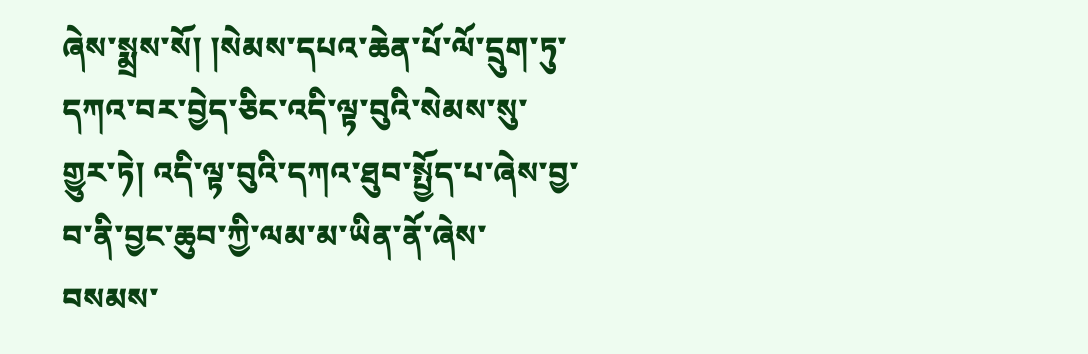ཞེས་སྨྲས་སོ། །སེམས་དཔའ་ཆེན་པོ་ལོ་དྲུག་ཏུ་དཀའ་བར་བྱེད་ཅིང་འདི་ལྟ་བུའི་སེམས་སུ་གྱུར་ཏེ། འདི་ལྟ་བུའི་དཀའ་ཐུབ་སྤྱོད་པ་ཞེས་བྱ་བ་ནི་བྱང་ཆུབ་ཀྱི་ལམ་མ་ཡིན་ནོ་ཞེས་བསམས་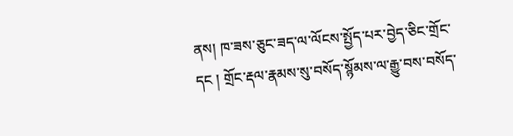ནས། ཁ་ཟས་ཅུང་ཟད་ལ་ལོངས་སྤྱོད་པར་བྱེད་ཅིང་གྲོང་དང ། གྲོང་རྡལ་རྣམས་སུ་བསོད་སྙོམས་ལ་རྒྱུ་བས་བསོད་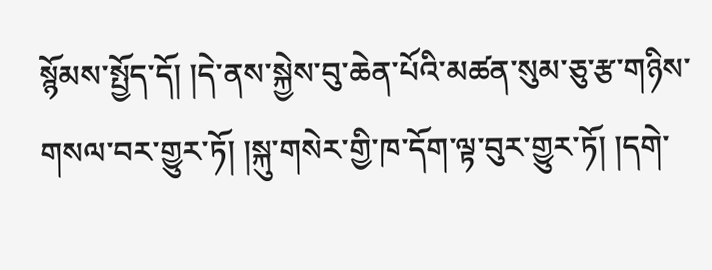སྙོམས་སྤྱོད་དོ། །དེ་ནས་སྐྱེས་བུ་ཆེན་པོའི་མཚན་སུམ་ཅུ་རྩ་གཉིས་གསལ་བར་གྱུར་ཏོ། །སྐུ་གསེར་གྱི་ཁ་དོག་ལྟ་བུར་གྱུར་ཏོ། །དགེ་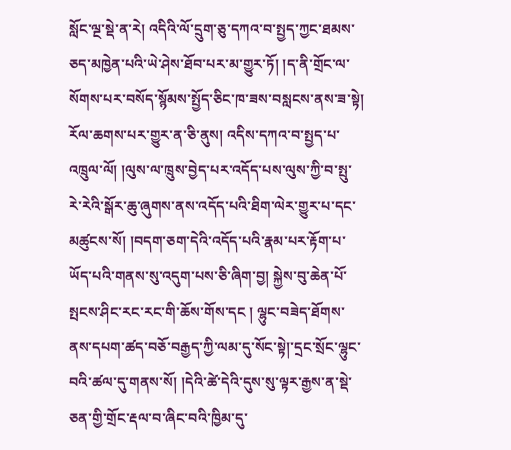སློང་ལྔ་སྡེ་ན་རེ། འདིའི་ལོ་དྲུག་ཅུ་དཀའ་བ་སྤྱད་ཀྱང་ཐམས་ཅད་མཁྱེན་པའི་ཡེ་ཤེས་ཐོབ་པར་མ་གྱུར་ཏོ། །ད་ནི་གྲོང་ལ་སོགས་པར་བསོད་སྙོམས་སྤྱོད་ཅིང་ཁ་ཟས་བསླངས་ནས་ཟ་སྟེ། རོལ་ཆགས་པར་གྱུར་ན་ཅི་ནུས། འདིས་དཀའ་བ་སྤྱད་པ་འཁྲུལ་ལོ། །ལུས་ལ་ཁྲུས་བྱེད་པར་འདོད་པས་ལུས་ཀྱི་བ་སྤུ་རེ་རེའི་སྒོར་ཆུ་ཞུགས་ནས་འདོད་པའི་ཐིག་ལེར་གྱུར་པ་དང་མཚུངས་སོ། །བདག་ཅག་དེའི་འདོད་པའི་རྣམ་པར་རྟོག་པ་ཡོད་པའི་གནས་སུ་འདུག་པས་ཅི་ཞིག་བྱ། སྐྱེས་བུ་ཆེན་པོ་སྤངས་ཤིང་རང་རང་གི་ཆོས་གོས་དང ། ལྷུང་བཟེད་ཐོགས་ནས་དཔག་ཚད་བཅོ་བརྒྱད་ཀྱི་ལམ་དུ་སོང་སྟེ།་དྲང་སྲོང་ལྷུང་བའི་ཚལ་དུ་གནས་སོ། །དེའི་ཚེ་དེའི་དུས་སུ་ལྟར་རྒྱས་ན་སྡེ་ཅན་གྱི་གྲོང་རྡལ་བ་ཞིང་བའི་ཁྱིམ་དུ་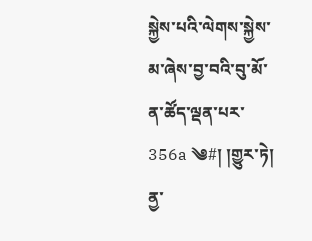སྐྱེས་པའི་ལེགས་སྐྱེས་མ་ཞེས་བྱ་བའི་བུ་མོ་ན་ཚོད་ལྡན་པར་ 356a ༄#། །གྱུར་ཏེ། ནྱ་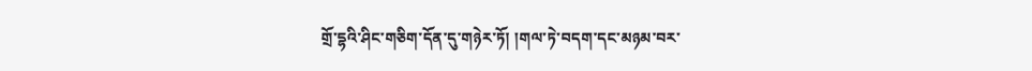གྲོ་དྷའི་ཤིང་གཅིག་དོན་དུ་གཉེར་ཏོ། །གལ་ཏེ་བདག་དང་མཉམ་བར་